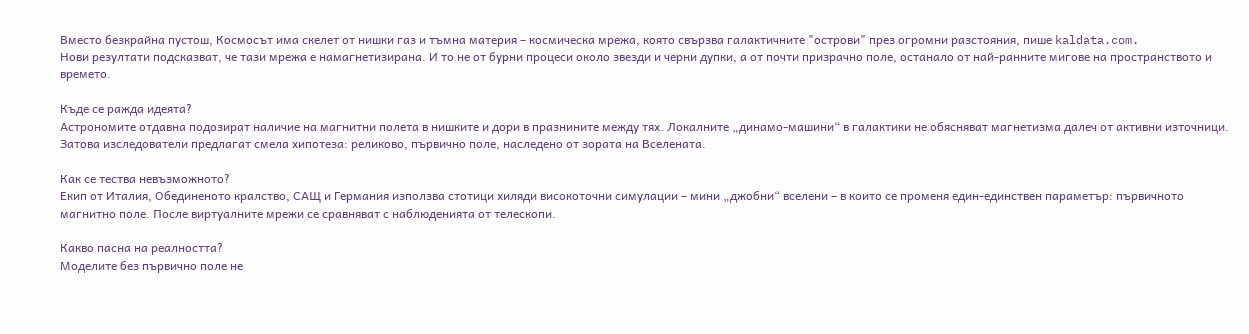Вместо безкрайна пустош, Космосът има скелет от нишки газ и тъмна материя – космическа мрежа, която свързва галактичните "острови" през огромни разстояния, пише kaldata.com.
Нови резултати подсказват, че тази мрежа е намагнетизирана. И то не от бурни процеси около звезди и черни дупки, а от почти призрачно поле, останало от най-ранните мигове на пространството и времето.

Къде се ражда идеята?
Астрономите отдавна подозират наличие на магнитни полета в нишките и дори в празнините между тях. Локалните „динамо-машини“ в галактики не обясняват магнетизма далеч от активни източници.
Затова изследователи предлагат смела хипотеза: реликово, първично поле, наследено от зората на Вселената.

Как се тества невъзможното?
Екип от Италия, Обединеното кралство, САЩ и Германия използва стотици хиляди високоточни симулации – мини „джобни“ вселени – в които се променя един-единствен параметър: първичното магнитно поле. После виртуалните мрежи се сравняват с наблюденията от телескопи.

Какво пасна на реалността?
Моделите без първично поле не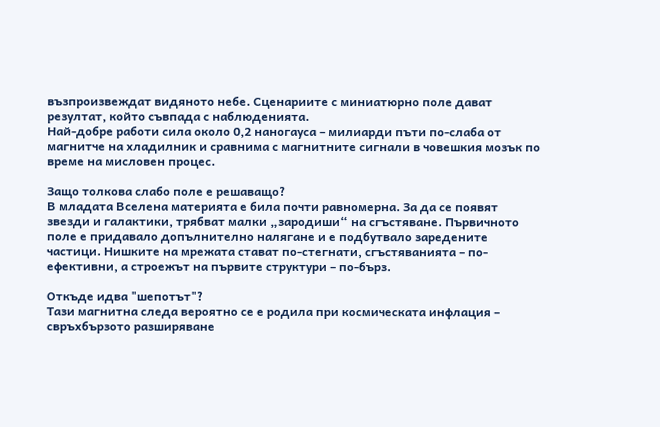възпроизвеждат видяното небе. Сценариите с миниатюрно поле дават резултат, който съвпада с наблюденията.
Най-добре работи сила около 0,2 наногауcа – милиарди пъти по-слаба от магнитче на хладилник и сравнима с магнитните сигнали в човешкия мозък по време на мисловен процес.

Защо толкова слабо поле е решаващо?
В младата Вселена материята е била почти равномерна. За да се появят звезди и галактики, трябват малки „зародиши“ на сгъстяване. Първичното поле е придавало допълнително налягане и е подбутвало заредените частици. Нишките на мрежата стават по-стегнати, сгъстяванията – по-ефективни, а строежът на първите структури – по-бърз.

Откъде идва "шепотът"?
Тази магнитна следа вероятно се е родила при космическата инфлация – свръхбързото разширяване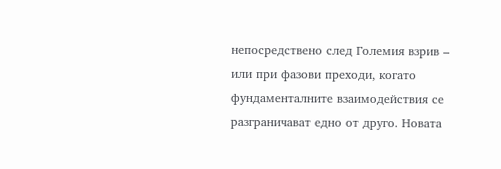непосредствено след Големия взрив – или при фазови преходи, когато фундаменталните взаимодействия се разграничават едно от друго. Новата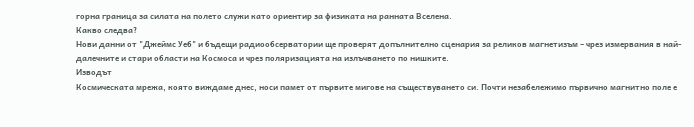горна граница за силата на полето служи като ориентир за физиката на ранната Вселена.
Какво следва?
Нови данни от "Джеймс Уеб" и бъдещи радиообсерватории ще проверят допълнително сценария за реликов магнетизъм – чрез измервания в най-далечните и стари области на Космоса и чрез поляризацията на излъчването по нишките.
Изводът
Космическата мрежа, която виждаме днес, носи памет от първите мигове на съществуването си. Почти незабележимо първично магнитно поле е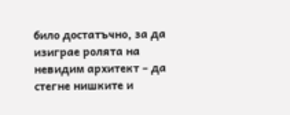било достатъчно, за да изиграе ролята на невидим архитект – да стегне нишките и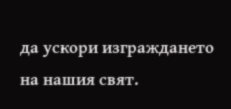да ускори изграждането на нашия свят.